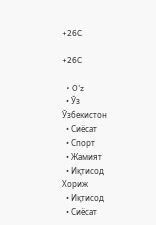+26C

+26C

  • O'z
  • Ўз
Ўзбекистон
  • Сиёсат
  • Спорт
  • Жамият
  • Иқтисод
Хориж
  • Иқтисод
  • Сиёсат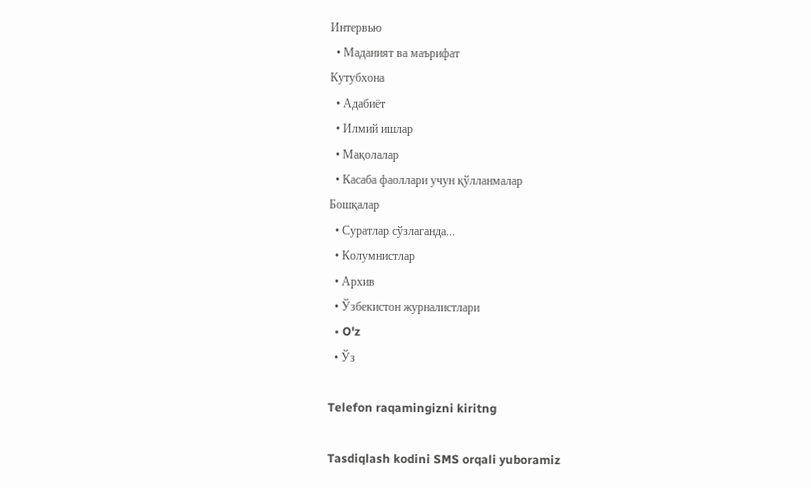Интервью
  • Маданият ва маърифат
Кутубхона
  • Адабиёт
  • Илмий ишлар
  • Мақолалар
  • Касаба фаоллари учун қўлланмалар
Бошқалар
  • Суратлар сўзлаганда...
  • Колумнистлар
  • Архив
  • Ўзбекистон журналистлари
  • O'z
  • Ўз

Telefon raqamingizni kiritng

Tasdiqlash kodini SMS orqali yuboramiz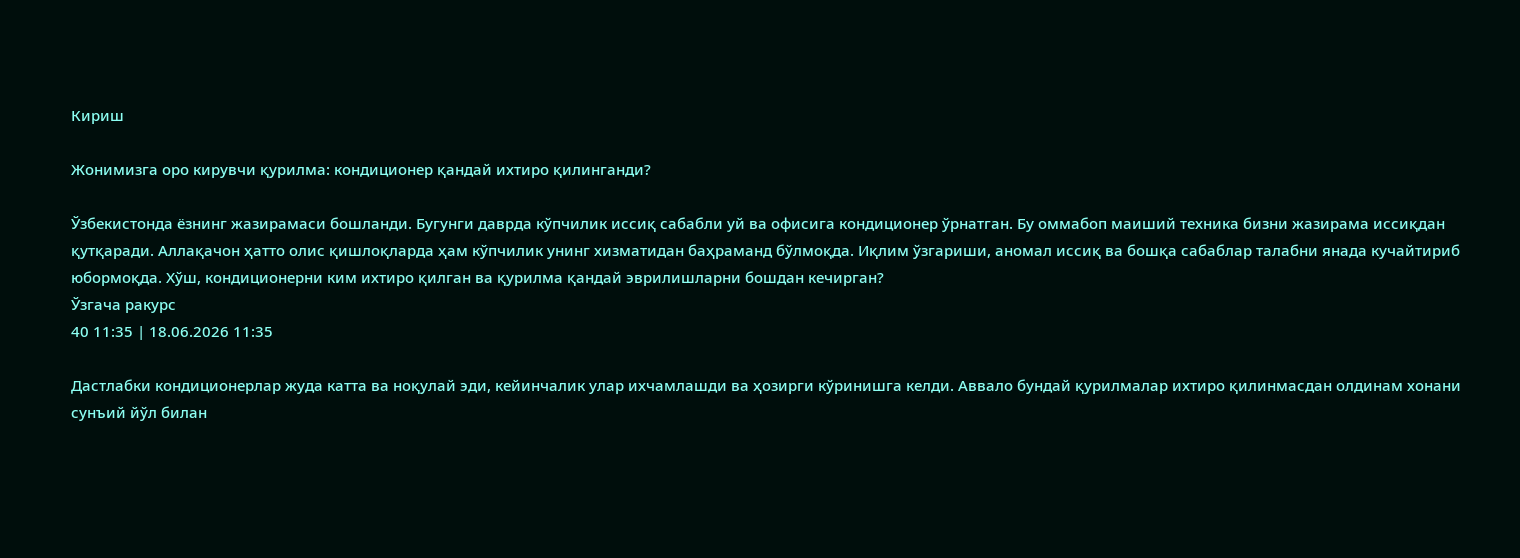Кириш

Жонимизга оро кирувчи қурилма: кондиционер қандай ихтиро қилинганди?

Ўзбекистонда ёзнинг жазирамаси бошланди. Бугунги даврда кўпчилик иссиқ сабабли уй ва офисига кондиционер ўрнатган. Бу оммабоп маиший техника бизни жазирама иссиқдан қутқаради. Аллақачон ҳатто олис қишлоқларда ҳам кўпчилик унинг хизматидан баҳраманд бўлмоқда. Иқлим ўзгариши, аномал иссиқ ва бошқа сабаблар талабни янада кучайтириб юбормоқда. Хўш, кондиционерни ким ихтиро қилган ва қурилма қандай эврилишларни бошдан кечирган?
Ўзгача ракурс
40 11:35 | 18.06.2026 11:35

Дастлабки кондиционерлар жуда катта ва ноқулай эди, кейинчалик улар ихчамлашди ва ҳозирги кўринишга келди. Аввало бундай қурилмалар ихтиро қилинмасдан олдинам хонани сунъий йўл билан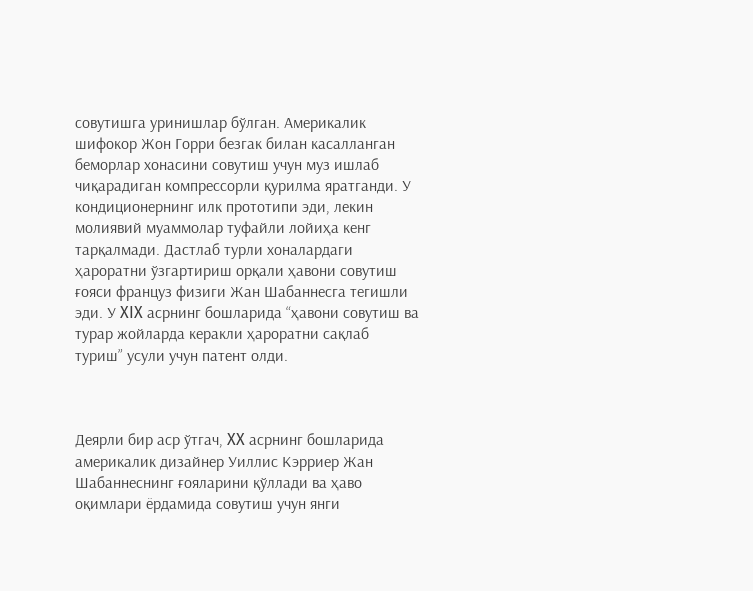совутишга уринишлар бўлган. Америкалик шифокор Жон Горри безгак билан касалланган беморлар хонасини совутиш учун муз ишлаб чиқарадиган компрессорли қурилма яратганди. У кондиционернинг илк прототипи эди, лекин молиявий муаммолар туфайли лойиҳа кенг тарқалмади. Дастлаб турли хоналардаги ҳароратни ўзгартириш орқали ҳавони совутиш ғояси француз физиги Жан Шабаннесга тегишли эди. У XIX асрнинг бошларида “ҳавони совутиш ва турар жойларда керакли ҳароратни сақлаб туриш” усули учун патент олди.



Деярли бир аср ўтгач, XX асрнинг бошларида америкалик дизайнер Уиллис Кэрриер Жан Шабаннеснинг ғояларини қўллади ва ҳаво оқимлари ёрдамида совутиш учун янги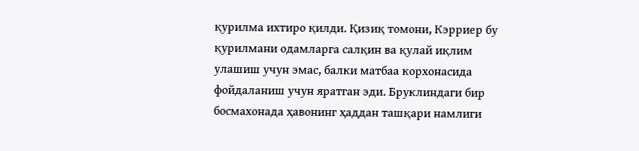қурилма ихтиро қилди. Қизиқ томони, Кэрриер бу қурилмани одамларга салқин ва қулай иқлим улашиш учун эмас, балки матбаа корхонасида фойдаланиш учун яратган эди. Бруклиндаги бир босмахонада ҳавонинг ҳаддан ташқари намлиги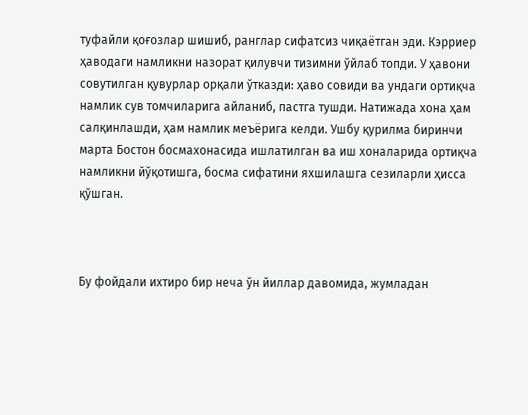туфайли қоғозлар шишиб, ранглар сифатсиз чиқаётган эди. Кэрриер ҳаводаги намликни назорат қилувчи тизимни ўйлаб топди. У ҳавони совутилган қувурлар орқали ўтказди: ҳаво совиди ва ундаги ортиқча намлик сув томчиларига айланиб, пастга тушди. Натижада хона ҳам салқинлашди, ҳам намлик меъёрига келди. Ушбу қурилма биринчи марта Бостон босмахонасида ишлатилган ва иш хоналарида ортиқча намликни йўқотишга, босма сифатини яхшилашга сезиларли ҳисса қўшган.



Бу фойдали ихтиро бир неча ўн йиллар давомида, жумладан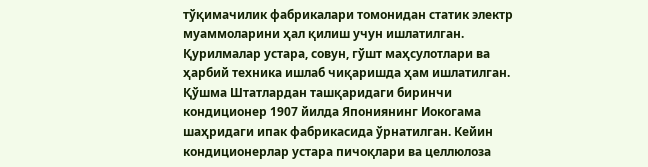тўқимачилик фабрикалари томонидан статик электр муаммоларини ҳал қилиш учун ишлатилган. Қурилмалар устара, совун, гўшт маҳсулотлари ва ҳарбий техника ишлаб чиқаришда ҳам ишлатилган. Қўшма Штатлардан ташқаридаги биринчи кондиционер 1907 йилда Япониянинг Иокогама шаҳридаги ипак фабрикасида ўрнатилган. Кейин кондиционерлар устара пичоқлари ва целлюлоза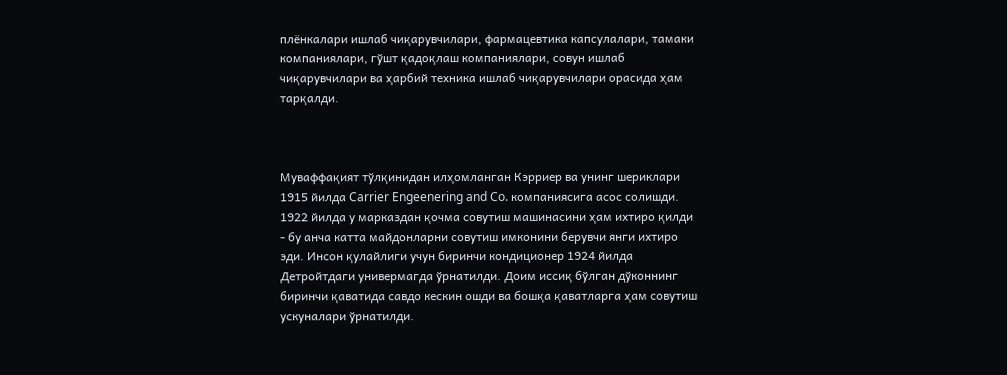плёнкалари ишлаб чиқарувчилари, фармацевтика капсулалари, тамаки компаниялари, гўшт қадоқлаш компаниялари, совун ишлаб чиқарувчилари ва ҳарбий техника ишлаб чиқарувчилари орасида ҳам тарқалди.



Муваффақият тўлқинидан илҳомланган Кэрриер ва унинг шериклари 1915 йилда Carrier Engeenering and Co. компаниясига асос солишди. 1922 йилда у марказдан қочма совутиш машинасини ҳам ихтиро қилди - бу анча катта майдонларни совутиш имконини берувчи янги ихтиро эди. Инсон қулайлиги учун биринчи кондиционер 1924 йилда Детройтдаги универмагда ўрнатилди. Доим иссиқ бўлган дўконнинг биринчи қаватида савдо кескин ошди ва бошқа қаватларга ҳам совутиш ускуналари ўрнатилди.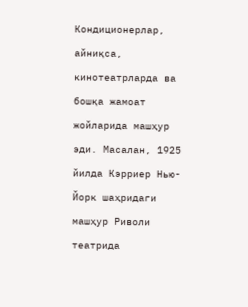Кондиционерлар, айниқса, кинотеатрларда ва бошқа жамоат жойларида машҳур эди. Масалан, 1925 йилда Кэрриер Нью-Йорк шаҳридаги машҳур Риволи театрида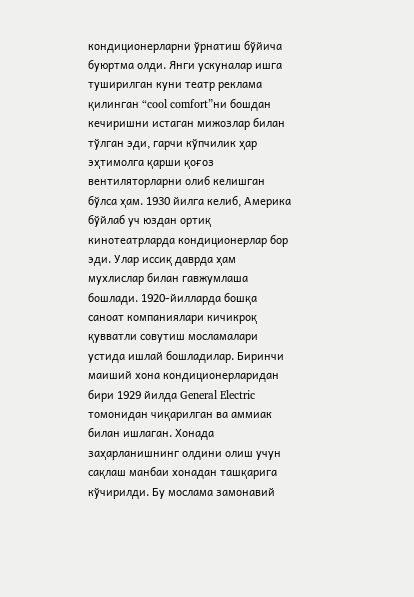кондиционерларни ўрнатиш бўйича буюртма олди. Янги ускуналар ишга туширилган куни театр реклама қилинган “cool comfort”ни бошдан кечиришни истаган мижозлар билан тўлган эди, гарчи кўпчилик ҳар эҳтимолга қарши қоғоз вентиляторларни олиб келишган бўлса ҳам. 1930 йилга келиб, Америка бўйлаб уч юздан ортиқ кинотеатрларда кондиционерлар бор эди. Улар иссиқ даврда ҳам мухлислар билан гавжумлаша бошлади. 1920-йилларда бошқа саноат компаниялари кичикроқ қувватли совутиш мосламалари устида ишлай бошладилар. Биринчи маиший хона кондиционерларидан бири 1929 йилда General Electric томонидан чиқарилган ва аммиак билан ишлаган. Хонада заҳарланишнинг олдини олиш учун сақлаш манбаи хонадан ташқарига кўчирилди. Бу мослама замонавий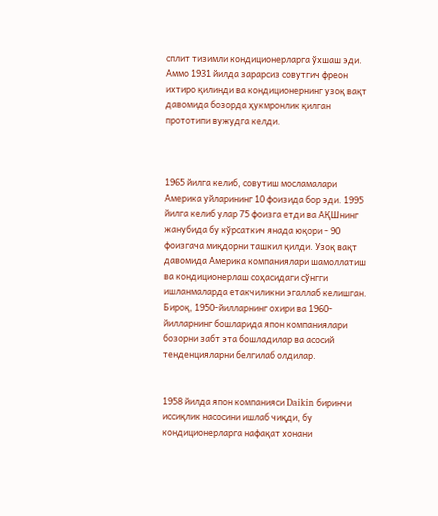сплит тизимли кондиционерларга ўхшаш эди. Аммо 1931 йилда зарарсиз совутгич фреон ихтиро қилинди ва кондиционернинг узоқ вақт давомида бозорда ҳукмронлик қилган прототипи вужудга келди.



1965 йилга келиб, совутиш мосламалари Америка уйларининг 10 фоизида бор эди. 1995 йилга келиб улар 75 фоизга етди ва АҚШнинг жанубида бу кўрсаткич янада юқори - 90 фоизгача миқдорни ташкил қилди. Узоқ вақт давомида Америка компаниялари шамоллатиш ва кондиционерлаш соҳасидаги сўнгги ишланмаларда етакчиликни эгаллаб келишган. Бироқ, 1950-йилларнинг охири ва 1960-йилларнинг бошларида япон компаниялари бозорни забт эта бошладилар ва асосий тенденцияларни белгилаб олдилар.


1958 йилда япон компанияси Daikin биринчи иссиқлик насосини ишлаб чиқди, бу кондиционерларга нафақат хонани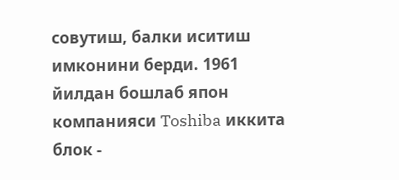совутиш, балки иситиш имконини берди. 1961 йилдан бошлаб япон компанияси Toshiba иккита блок -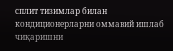сплит тизимлар билан кондиционерларни оммавий ишлаб чиқаришни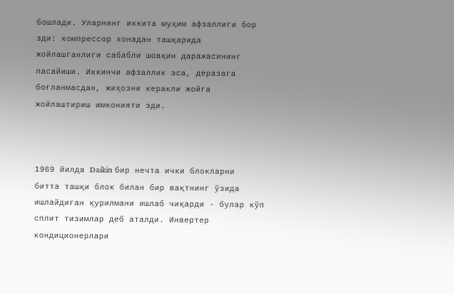бошлади. Уларнинг иккита муҳим афзаллиги бор эди: компрессор хонадан ташқарида жойлашганлиги сабабли шовқин даражасининг пасайиши. Иккинчи афзаллик эса, деразага боғланмасдан, жиҳозни керакли жойга жойлаштириш имконияти эди.



1969 йилда Daikin бир нечта ички блокларни битта ташқи блок билан бир вақтнинг ўзида ишлайдиган қурилмани ишлаб чиқарди - булар кўп сплит тизимлар деб аталди. Инвертер кондиционерлари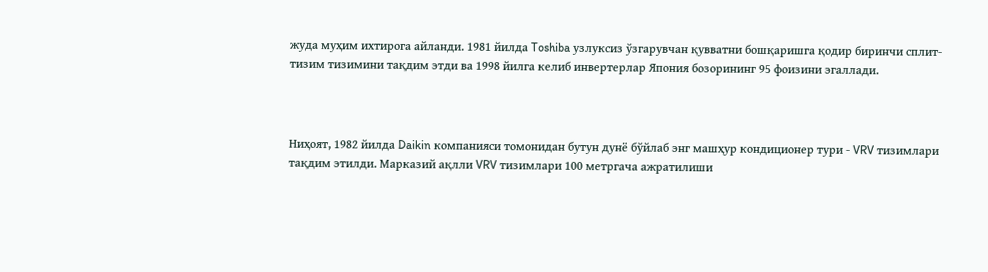жуда муҳим ихтирога айланди. 1981 йилда Toshiba узлуксиз ўзгарувчан қувватни бошқаришга қодир биринчи сплит-тизим тизимини тақдим этди ва 1998 йилга келиб инвертерлар Япония бозорининг 95 фоизини эгаллади.



Ниҳоят, 1982 йилда Daikin компанияси томонидан бутун дунё бўйлаб энг машҳур кондиционер тури - VRV тизимлари тақдим этилди. Марказий ақлли VRV тизимлари 100 метргача ажратилиши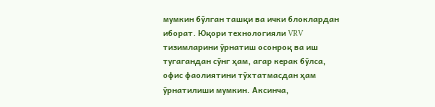мумкин бўлган ташқи ва ички блоклардан иборат. Юқори технологияли VRV тизимларини ўрнатиш осонроқ ва иш тугагандан сўнг ҳам, агар керак бўлса, офис фаолиятини тўхтатмасдан ҳам ўрнатилиши мумкин. Аксинча,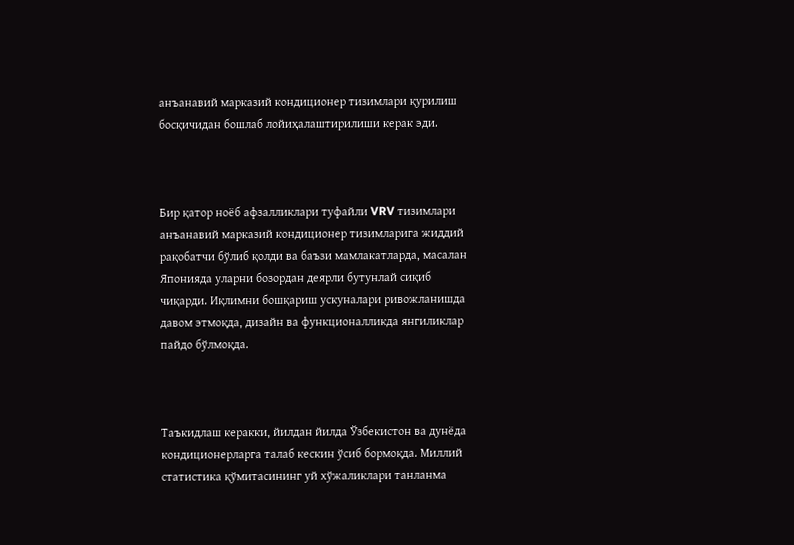анъанавий марказий кондиционер тизимлари қурилиш босқичидан бошлаб лойиҳалаштирилиши керак эди.



Бир қатор ноёб афзалликлари туфайли VRV тизимлари анъанавий марказий кондиционер тизимларига жиддий рақобатчи бўлиб қолди ва баъзи мамлакатларда, масалан Японияда уларни бозордан деярли бутунлай сиқиб чиқарди. Иқлимни бошқариш ускуналари ривожланишда давом этмоқда, дизайн ва функционалликда янгиликлар пайдо бўлмоқда.



Таъкидлаш керакки, йилдан йилда Ўзбекистон ва дунёда кондиционерларга талаб кескин ўсиб бормоқда. Миллий статистика қўмитасининг уй хўжаликлари танланма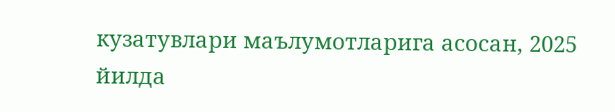кузатувлари маълумотларига асосан, 2025 йилда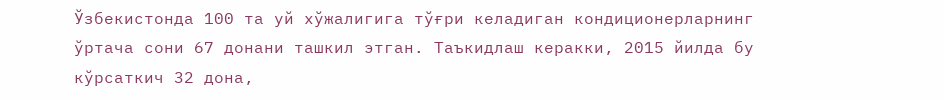Ўзбекистонда 100 та уй хўжалигига тўғри келадиган кондиционерларнинг ўртача сони 67 донани ташкил этган. Таъкидлаш керакки, 2015 йилда бу кўрсаткич 32 дона,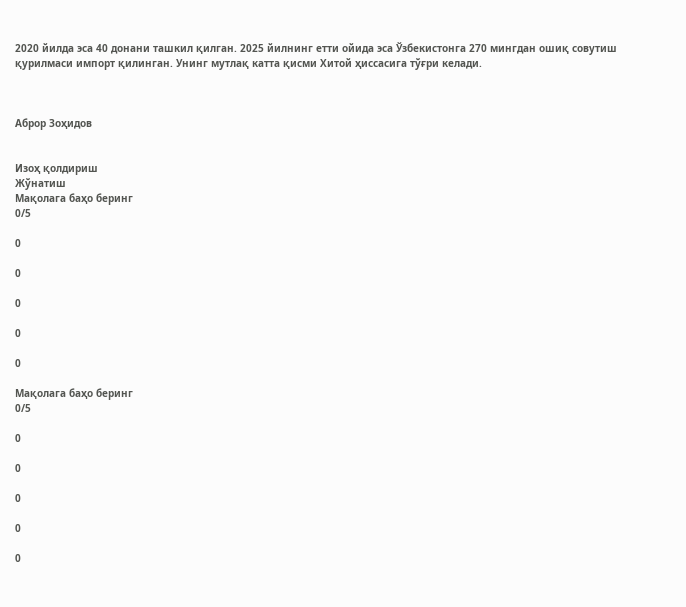2020 йилда эса 40 донани ташкил қилган. 2025 йилнинг етти ойида эса Ўзбекистонга 270 мингдан ошиқ совутиш қурилмаси импорт қилинган. Унинг мутлақ катта қисми Хитой ҳиссасига тўғри келади.



Аброр Зоҳидов


Изоҳ қолдириш
Жўнатиш
Mақолага баҳо беринг
0/5

0

0

0

0

0

Mақолага баҳо беринг
0/5

0

0

0

0

0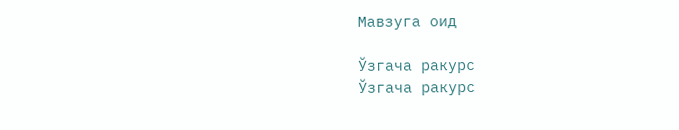Мавзуга оид

Ўзгача ракурс
Ўзгача ракурс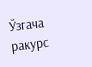Ўзгача ракурс